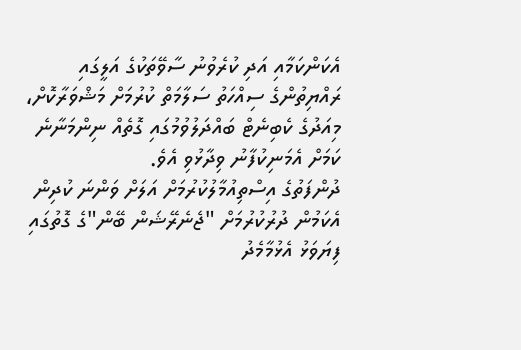އެކަންކަމާއި އަދި ކުރެވުނު ސާވޭތަކުގެ އަލީގައި ރައްޔިތުންގެ ސިއްހަތު ސަލާމަތް ކުރުމަށް މަޝްވަރާކޮށް، މިއަދުގެ ކެބިނެޓް ބައްދަލުވުމުގައި ގޮތެއް ނިންމަނާނެ ކަމަށް އެމަނިކުފާނު ވިދާޅުވި އެވެ.
ދުންފަތުގެ އިސްތިއުމާލުކުރުމަށް އަލަށް ވަންނަ ކުދިން އެކަމުން ދުރުކުރުމަށް "ޖެނެރޭޝަން ބޭން"ގެ ގޮތުގައި ފިޔަވަޅު އެޅުމާމެދު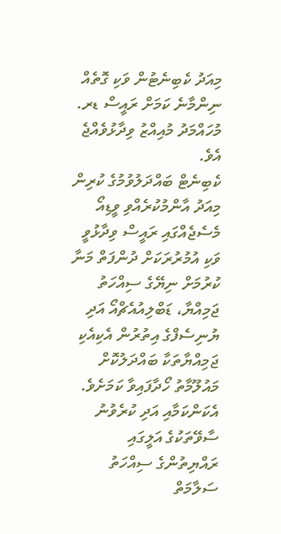މިއަދު ކެބިނެޓުން ވަކި ގޮތެއް ނިންމާނެ ކަމަށް ރައީސް ޑރ. މުހައްމަދު މުއިއްޒު ވިދާޅުވެއްޖެ އެވެ.
ކެބިނެޓް ބައްދަލުވުމުގެ ކުރިން މިއަދު އާންމުކުރެއްވި ވީޑިއޯ މެސެޖެއްގައި ރައީސް ވިދާޅުވީ ވަކި އުމުރުރަކަށް ދުންފަތް މަނާ ކުރުމަށް ނިޔޭގެ ސިއްހަތު ޖަމިއްޔާ، ޑަބްލިއުއެޗްއޯ އަދި ޔުނިސެފްގެ އިތުރުން އެކިއެކި ޖަމިއްޔާތަކާ ބައްދަލުކޮށް މައުލޫމާތު ހޯދާފައިވާ ކަމަށެވެ.
އެކަންކަމާއި އަދި ކުރެވުނު ސާވޭތަކުގެ އަލީގައި ރައްޔިތުންގެ ސިއްހަތު ސަލާމަތް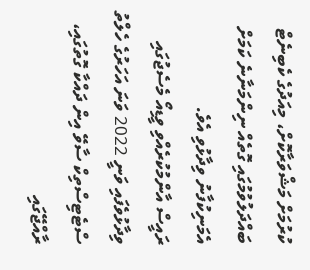ކުރުމަށް މަޝްވަރާކޮށް، މިއަދުގެ ކެބިނެޓް ބައްދަލުވުމުގައި ގޮތެއް ނިންމަނާނެ ކަމަށް އެމަނިކުފާނު ވިދާޅުވި އެވެ.
ރައީސް އާންމުކުރެއްވި ވީޑިއޯ މެސެޖުގައި ވިދާޅުވެފައި ވަނީ 2022 ވަނަ އަހަރުގެ ހެލްތު ސްޓެޓިސްތިކް ސާވޭ އިން ދައްކާ ގޮތުގައި، ރާއްޖޭގައި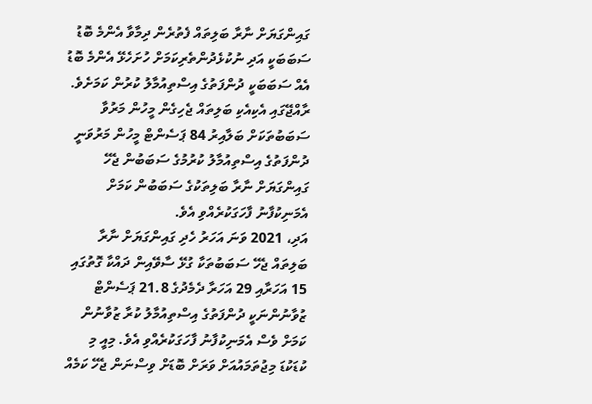ގައިންގަޔަށް ނާރާ ބަލިތައް ފެތުރެން ދިމާވާ އެންމެ ބޮޑު ސަބަބަކީ އަދި ނުކުޅެދުންތެރިކަމަށް ހުށަހެޅޭ އެންމެ ބޮޑު އެއް ސަބަބަކީ ދުންފަތުގެ އިސްތިއުމާލު ކުރުން ކަމަށެވެ.
ރާއްޖޭގައި އެކިއެކި ބަލިތައް ޖެހިގެން މީހުން މަރުވާ ސަބަބުތަކަށް ބަލާއިރު 84 ޕަސެންޓް މީހުން މަރުވަނީ ދުންފަތުގެ އިސްތިއުމާލު ކުރުމުގެ ސަބަބުން ޖެހޭ ގައިންގަޔަށް ނާރާ ބަލިތަކުގެ ސަބަބުން ކަމަށް އެމަނިކުފާނު ފާހަގަކުރެއްވި އެވެ.
އަދި، 2021 ވަނަ އަހަރު ހެދި ގައިންގަޔަށް ނާރާ ބަލިތައް ޖެހޭ ސަބަބުތަކާ ގުޅޭ ސާވޭއިން ދައްކާ ގޮތުގައި 15 އަހަރާއި 29 އަހަރާ ދެމެދުގެ 21.8 ޕަސެންޓް ޒުވާނުންނަކީ ދުންފަތުގެ އިސްތިއުމާލު ކުރާ ޒުވާނުން ކަމަށް ވެސް އެމަނިކުފާނު ފާހަގަކުރެއްވި އެވެ. މިއީ މި ކުޑަކުޑަ މިޖުތަމައުއަށް ވަރަށް ބޮޑަށް ވިސްނަން ޖެހޭ ކަމެއް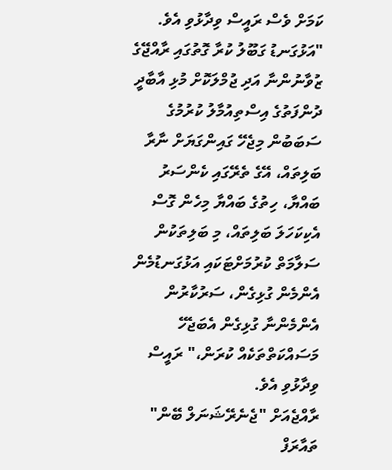ކަމަށް ވެސް ރައީސް ވިދާޅުވި އެވެ.
"އަޅުގަނޑު ގަބޫލު ކުރާ ގޮތުގައި ރާއްޖޭގެ ޒުވާނުންނާ އަދި ޖުމްލަކޮށް މުޅި އާބާދީ ދުންފަތުގެ އިސްތިއުމާލު ކުރުމުގެ ސަބަބުން މިޖެހޭ ގައިންގަޔަށް ނާރާ ބަލިތައް، އޭގެ ތެރޭގައި ކެންސަރު ބައްޔާ، ހިތުގެ ބައްޔާ މިހެން ގޮސް އެކިކަހަލަ ބަލިތައް، މި ބަލިތަކުން ސަލާމަތް ކުރުމަށްޓަކައި އަޅުގަނޑުމެން އެންމެން ގުޅިގެން، ސަރުކާރުން އެންމެންނާ ގުޅިގެން އެބަޖެހޭ މަސައްކަތްތަކެއް ކުރަން،" ރައީސް ވިދާޅުވި އެވެ.
ރާއްޖެއަށް "ޖެނެރޭޝަނަލް ބޭން" ތައާރަފް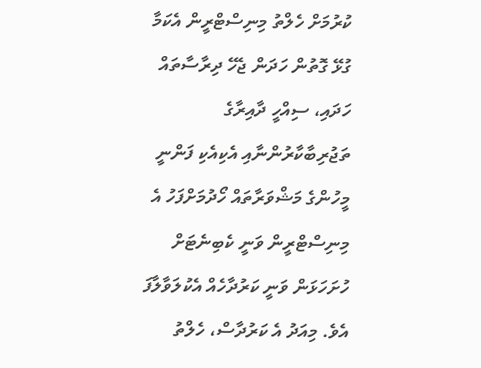ކުރުމަށް ހެލްތު މިނިސްޓްރީން އެކަމާ ގުޅޭ ގޮތުން ހަދަން ޖެހޭ ދިރާސާތައް ހަދައި، ސިއްހީ ދާއިރާގެ ތަޖުރިބާކާރުންނާއި އެކިއެކި ފަންނީ މީހުންގެ މަޝްވަރާތައް ހޯދުމަށްފަހު އެ މިނިސްޓްރީން ވަނީ ކެބިނެޓަށް ހުށަހަޅަން ވަނީ ކަރުދާހެއް އެކުލަވާލާފަ އެވެ. މިއަދު އެ ކަރުދާސް، ހެލްތު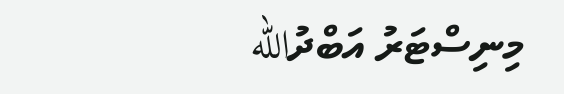މިނިސްޓަރު އަބްދުالله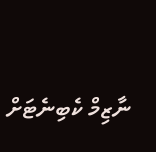ނާޒިމް ކެބިނެޓަށް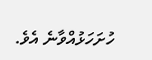ހުށަހަޅުއްވާނެ އެވެ.